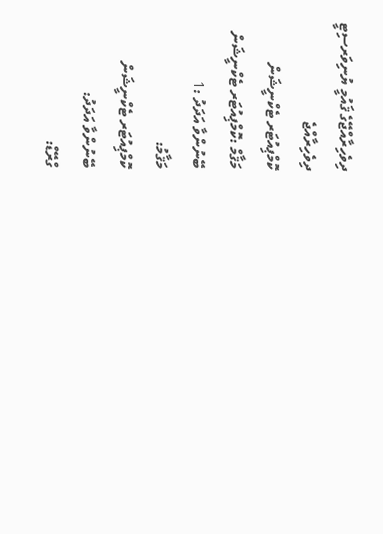ދިވެހިރާއްޖޭގެ ޤައުމީ ޔުނިވަރސިޓީ
ދިވެހިރާއްޖެ
ކޮމްޕިއުޓަރ ޓެކްނީޝަން
މަޤާމް :ކޮމްޕިއުޓަރ ޓެކްނީޝަން
ބޭނުންވާ އަދަދު :1
މަޤާމު:
ކޮމްޕިއުޓަރ ޓެކްނީޝަން
ބޭނުންވާ އަދަދު:
ގްރޭޑް: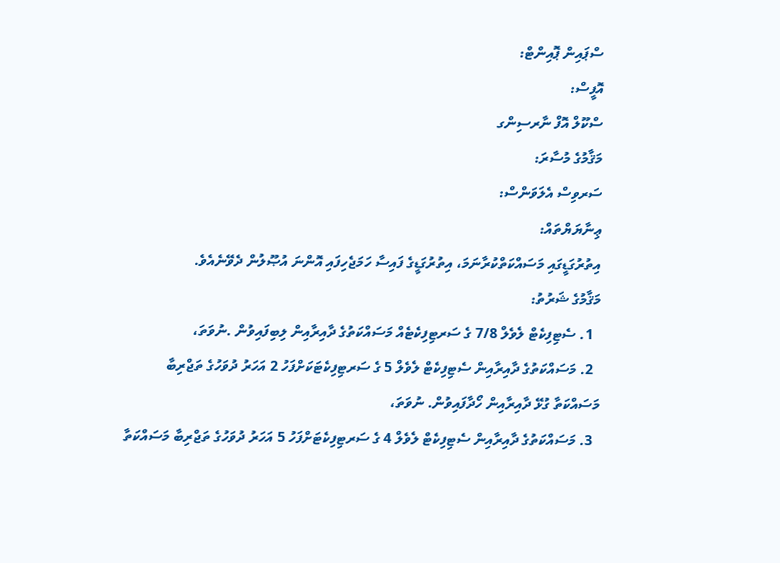ސްޕައިން ޕޮއިންޓް:
އޮފީސް:
ސްކޫލް އޮފް ނާރސިންގ
މަޤާމުގެ މުސާރަ:
ސަރވިސް އެލަވަންސް:
ޢިނާޔަޔްތައް:
އިތުރުގަޑީގައި މަސައްކަތްކުރާނަމަ، އިތުރުގަޑީގެ ފައިސާ ހަމަޖެހިފައި އޮންނަ އުޞޫލުން ދެވޭނެއެވެ.
މަޤާމުގެ ޝަރުތު:
  1. ސެޓިފިކެޓް ލެވެލް 7/8 ގެ ސަރޓިފިކެޓެއް މަސައްކަތުގެ ދާއިރާއިން ލިބިފައިވުން .ނުވަތަ،
  2. މަސައްކަތުގެ ދާއިރާއިން ސެޓިފިކެޓް ލެވެލް 5 ގެ ސަރޓިފިކެޓަކަށްފަހު 2 އަހަރު ދުވަހުގެ ތަޖްރިބާ މަސައްކަތާ ގުޅޭ ދާއިރާއިން ހޯދާފައިވުން. ނުވަތަ،
  3. މަސައްކަތުގެ ދާއިރާއިން ސެޓިފިކެޓް ލެވެލް 4 ގެ ސަރޓިފިކެޓަށްފަހު 5 އަހަރު ދުވަހުގެ ތަޖްރިބާ މަސައްކަތާ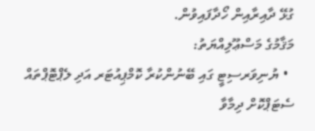ގުޅޭ ދާއިރާއިން ހޯދާފައިވުން.
މަޤާމުގެ މަސްޢޫލިއްޔަތު:
  • ޔުނިވަރސިޓީ ގައި ބޭނުންކުރާ ކޮމްޕިއުޓަރ އަދި ލެޕްޓޮޕްތައް ސެޓަޕްކޮށް ދިމާވާ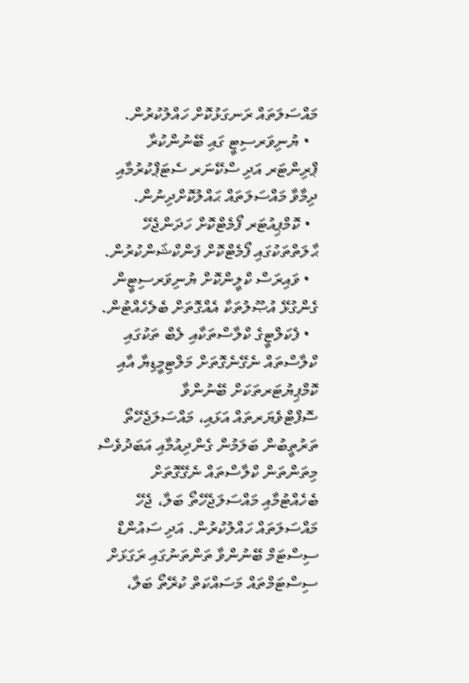މައްސަލަތައް ރަނގަޅުކޮށް ހައްލުކުރުން.
  • ޔުނިވަރސިޓީ ގައި ބޭނުންކުރާ ޕްރިންޓަރ އަދި ސްކޭނަރ ސެޓަޕްކުރުމާއި ދިމާވާ މައްސަލަތައް ޙައްލުކޮށްދިނުން.
  • ކޮމްޕިއުޓަރ ފޯމެޓްކޮށް ހަދަންޖެހޭ ޙާލަތްތަކުގައި ފޯމެޓްކޮށް ފަންކްޝަންކުރުން.
  • ވައިރަސް ކްލީންކޮށް ޔުނިވަރސިޓީން ގެންގުޅޭ އުޞޫލުތަކާ އެއްގޮތަށް ބެލެހެއްޓުން.
  • ފެކަލްޓީގެ ކްލާސްތަކާއި ލެބް ތަކުގައި ކްލާސްތައް ނެގޭނެގޮތަށް މަލްޓިމީޑިޔާ އާއި ކޮމްޕިޔުޓަރތަކަށް ބޭނުންވާ ސޮފްޓްވެޔަރތައް އަޅައި، މައްސަލަޖެހޭތޯ ތަރުތީބުން ބަލަމުން ގެންދިއުމާއި އަބަދުވެސް މިތަންތަން ކްލާސްތައް ނެގޭގޮތަށް ބެހެއްޓުމާއި މައްސަލަޖެހޭތޯ ބަލާ، ޖެހޭ މައްސަލަތައް ހައްލުކުރުން. އަދި ސައުންޑް ސިސްޓަމް ބޭނުންވާ ތަންތަނުގައި ރަގަޅަށް ސިސްޓަމްތައް މަސައްކަތް ކުރޭތޯ ބަލާ،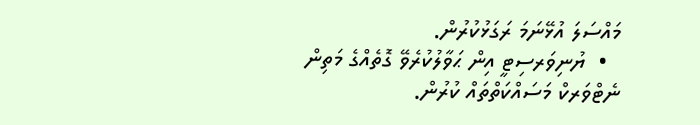މައްސަލަ އުޅޭނަމަ ރަގަޅުކުރުން.
  •  ޔުނިވަރސިޓީ އިން ޙަވާލުކުރެވޭ ގޮތެއްގެ މަތިން ނެޓްވަރކް މަސައްކަތްތައް ކުރުން.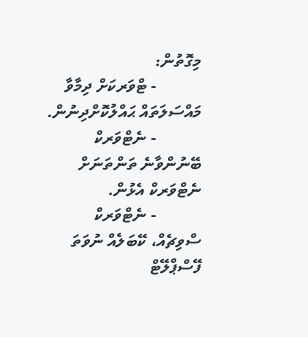މިގޮތުން:
           - ޓްވަރކަށް ދިމާވާ މައްސަލަތައް ޙައްލުކޮށްދިނުން.
           - ނެޓްވަރކް ބޭނުންވާނެ ތަންތަނަށް ނެޓްވަރކް އެޅުން.
           - ނެޓްވަރކް ސްވިޗެއް، ކޭބަލެއް ނުވަތަ ފޭސްޕްލޭޓް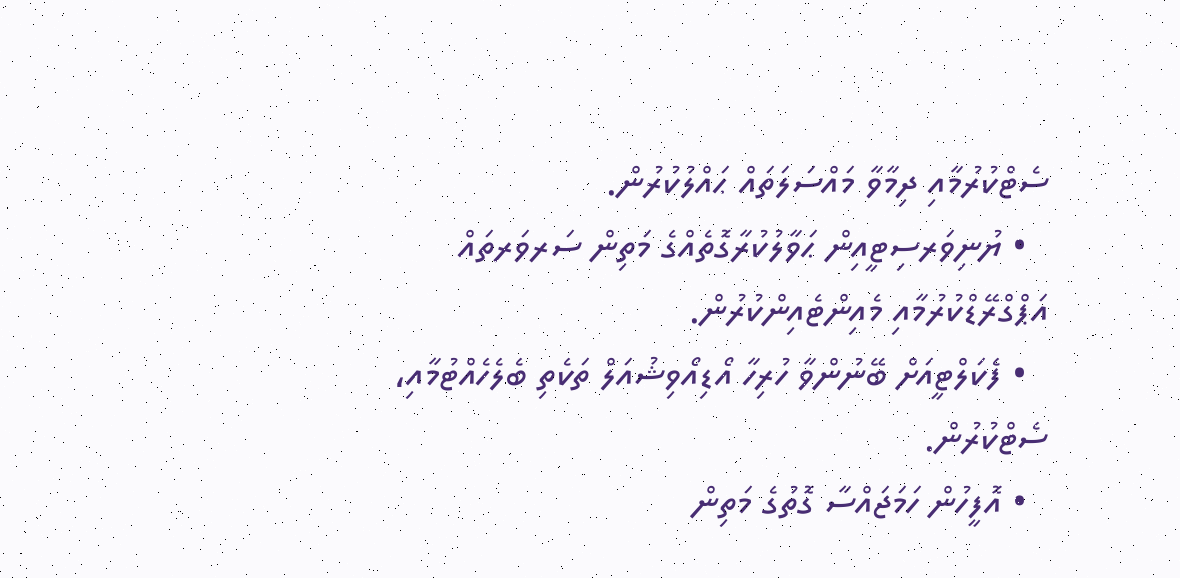ސެޓްކުރުމާއި ދިމާވާ މައްސަލަތައް ޙައްލުކުރުން.
  • ޔުނިވަރސިޓީއިން ޙަވާލުކުރާގޮތެއްގެ މަތިން ސަރވަރތައް އަޕްގްރޭޑްކުރުމާއި މެއިންޓެއިންކުރުން.
  • ފެކަލްޓީއަށް ބޭނުންވާ ހުރިހާ އޯޑިއޯވިޝުއަލް ތަކެތި ބެލެހެއްޓުމާއި، ސެޓްކުރުން.
  • އޮފީހުން ހަމަޖައްސާ ގޮތުގެ މަތިން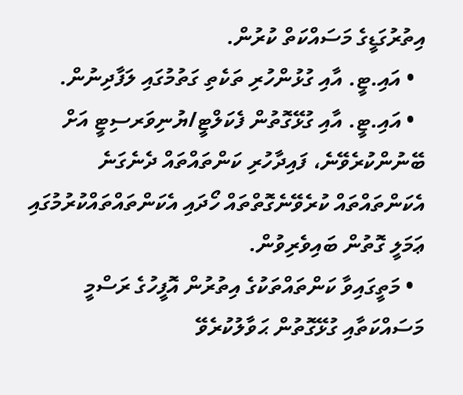އިތުރުގަޑީގެ މަސައްކަތް ކުރުން.
  • އައި.ޓީ. އާއި ގުޅުންހުރި ތަކެތި ގަތުމުގައި ލަފާދިނުން.
  • އައި.ޓީ. އާއި ގުޅޭގޮތުން ފެކަލްޓީ/ޔުނިވަރސިޓީ އަށް ބޭނުންކުރެވޭނެ، ފައިދާހުރި ކަންތައްތައް ދެނެގަނެ އެކަންތައްތައް ކުރެވޭނެގޮތްތައް ހޯދައި އެކަންތައްތައްކުރުމުގައި ޢަމަލީ ގޮތުން ބައިވެރިވުން.
  • މަތީގައިވާ ކަންތައްތަކުގެ އިތުރުން އޮފީހުގެ ރަސްމީ މަސައްކަތާއި ގުޅޭގޮތުން ޙަވާލުކުރެވޭ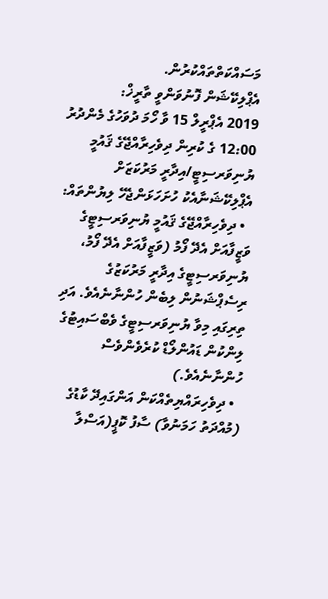މަސައްކަތްތައްކުރުން.
އެޕްލިކޭޝަން ފޮނުވަންވީ ތާރީޚް:
2019 އެޕްރީލް 15 ވާ ހޯމަ ދުވަހުގެ މެންދުރު 12:00 ގެ ކުރިން ދިވެހިރާއްޖޭގެ ޤައުމީ ޔުނިވަރސިޓީ/އިދާރީ މަރުކަޒަށް
އެޕްލިކޭޝަނާއެކު ހުށަހަޅަންޖެހޭ ލިޔުންތައް:
  • ދިވެހިރާއްޖޭގެ ޤައުމީ ޔުނިވަރސިޓީގެ ވަޒީފާއަށް އެދޭ ފޯމު (ވަޒީފާއަށް އެދޭ ފޯމު، ޔުނިވަރސިޓީގެ އިދާރީ މަރުކަޒުގެ ރިސެޕްޝަނުން ލިބެން ހުންނާނެއެވެ. އަދި ތިރިގައި މިވާ ޔުނިވަރސިޓީގެ ވެބްސައިޓުގެ ލިންކުން ޑައުންލޯޑް ކުރެވެންވެސް ހުންނާނެއެވެ.)
  • ދިވެހިރައްޔިތެއްކަން އަންގައިދޭ ކާޑުގެ (މުއްދަތު ހަމަނުވާ) ސާފު ކޮޕީ(އަސްލާ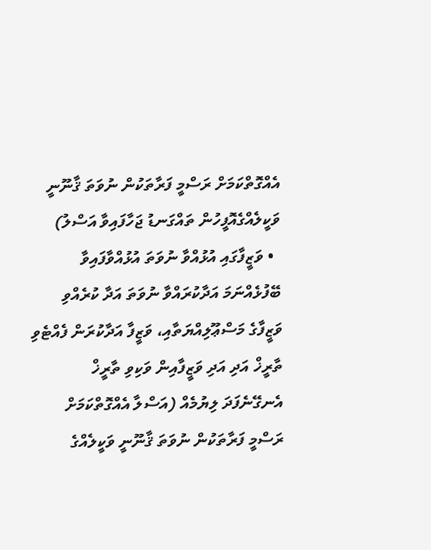އެއްގޮތްކަމަށް ރަސްމީ ފަރާތަކުން ނުވަތަ ޤާނޫނީ ވަކީލެއްގެއޮފީހުން ތައްގަނޑު ޖަހާފައިވާ އަސްލު)
  • ވަޒީފާގައި އުޅުއްވާ ނުވަތަ އުޅުއްވާފައިވާ ބޭފުޅެއްނަމަ އަދާކުރައްވާ ނުވަތަ އަދާ ކުރެއްވި ވަޒީފާގެ މަސްޢޫލިއްޔަތާއި، ވަޒީފާ އަދާކުރަން ފެއްޓެވި ތާރީޚް އަދި އަދި ވަޒީފާއިން ވަކިވި ތާރީޚް އެނގޭނެފަދަ ލިޔުމެއް (އަސްލާ އެއްގޮތްކަމަށް ރަސްމީ ފަރާތަކުން ނުވަތަ ޤާނޫނީ ވަކީލެއްގެ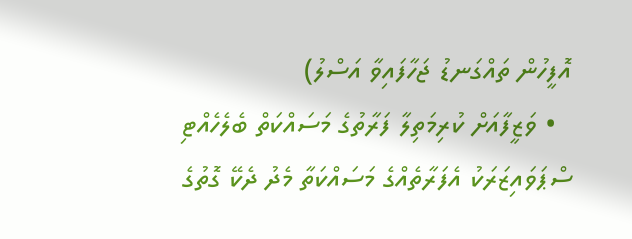އޮފީހުން ތައްގަނޑު ޖަހާފައިވާ އަސްލު)
  • ވަޒީފާއަށް ކުރިމަތިލާ ފަރާތުގެ މަސައްކަތް ބެލެހެއްޓި ސްޕަވައިޒަރަކު އެފަރާތެއްގެ މަސައްކަތާ މެދު ދެކޭ ގޮތުގެ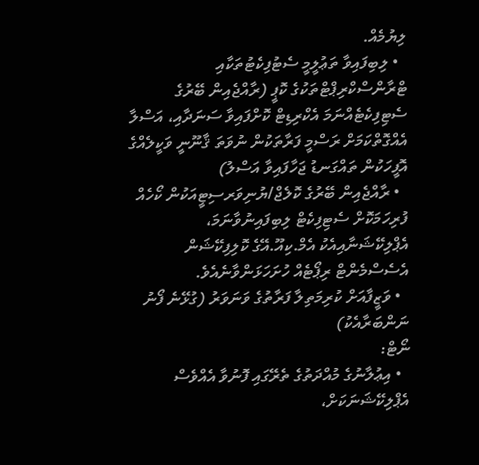ލިޔުމެއް.
  • ލިބިފައިވާ ތަޢުލީމީ ސެޓުފިކެޓުތަކާއި ޓްރާންސްކްރިޕްޓްތަކުގެ ކޮޕީ (ރާއްޖެއިން ބޭރުގެ ސެޓިފިކެޓެއްނަމަ އެކްރިޑިޓް ކޮށްފައިވާ ސަނަދާއި، އަސްލާ އެއްގޮތްކަމަށް ރަސްމީ ފަރާތަކުން ނުވަތަ ޤާނޫނީ ވަކީލެއްގެ އޮފީހަކުން ތައްގަނޑު ޖަހާފައިވާ އަސްލު)
  • ރާއްޖެއިން ބޭރުގެ ކޮލެޖް/ޔުނިވަރސިޓީއަކުން ކޯހެއް ފުރިހަމަކޮށް ސެޓިފިކެޓް ލިބިފައިނުވާނަމަ، އެޕްލިކޭޝަނާއިއެކު އެމް.ކިއޫ.އޭގެ ކޮލިފިކޭޝަން  އެސެސްމެންޓް ރިޕޯޓެއް ހުށަހަޅަންވާނެއެވެ.
  • ވަޒީފާއަށް ކުރިމަތިލާ ފަރާތުގެ ވަނަވަރު (ގުޅޭނެ ފޯނު ނަންބަރާއެކު)
ނޯޓް:
  • އިޢުލާނުގެ މުއްދަތުގެ ތެރޭގައި ފޮނުވާ އެއްވެސް އެޕްލިކޭޝަނަކަށް،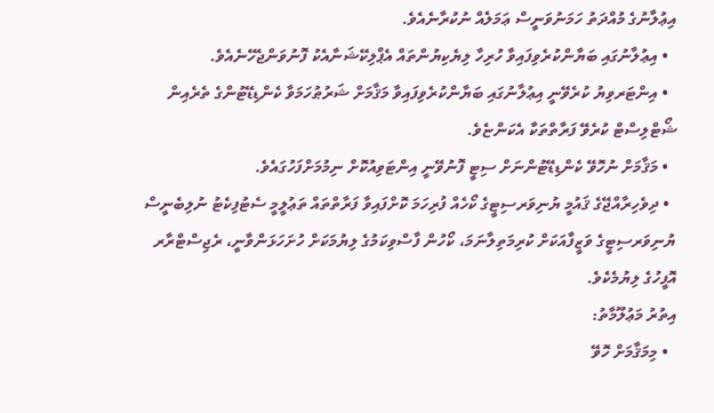އިޢުލާނުގެ މުއްދަތު ހަމަނުވަނީސް ޢަމަލެއް ނުކުރާނެއެވެ.
  • އިޢުލާނުގައި ބަޔާންކުރެވިފައިވާ ހުރިހާ ލިޔެކިޔުންތައް އެޕްލިކޭޝަނާއެކު ފޮނުވަންޖެހޭނެއެވެ.
  • އިންޓަރވިޔު ކުރެވޭނީ އިޢުލާނުގައި ބަޔާންކުރެވިފައިވާ މަޤާމަށް ޝަރުޠުހަމަވާ ކެންޑިޑޭޓުންގެ ތެރެއިން ޝޯޓްލިސްޓް ކުރެވޭ ފަރާތްތަކާ އެކަންޏެވެ.
  • މަޤާމަށް ނުހޮވޭ ކެންޑިޑޭޓުންނަށް ސިޓީ ފޮނުވޭނީ އިންޓަވިއުކޮށް ނިމުމަށްފަހުގައެވެ.
  • ދިވެހިރާއްޖޭގެ ޤައުމީ ޔުނިވަރސިޓީގެ ކޯހެއް ފުރިހަމަ ކޮށްފައިވާ ފަރާތްތައް ތަޢުލީމީ ސެޓުފިކެޓު ނުލިބެނީސް ޔުނިވަރސިޓީގެ ވަޒީފާއަކަށް ކުރިމަތިލާނަމަ، ކޯހުން ފާސްވިކަމުގެ ލިޔުމަކަށް ހުށަހަޅަންވާނީ، ރެޖިސްޓްރާރ އޮފީހުގެ ލިޔުމެކެވެ.
އިތުރު މަޢުލޫމާތު:
  • މިމަޤާމަށް ހޮވޭ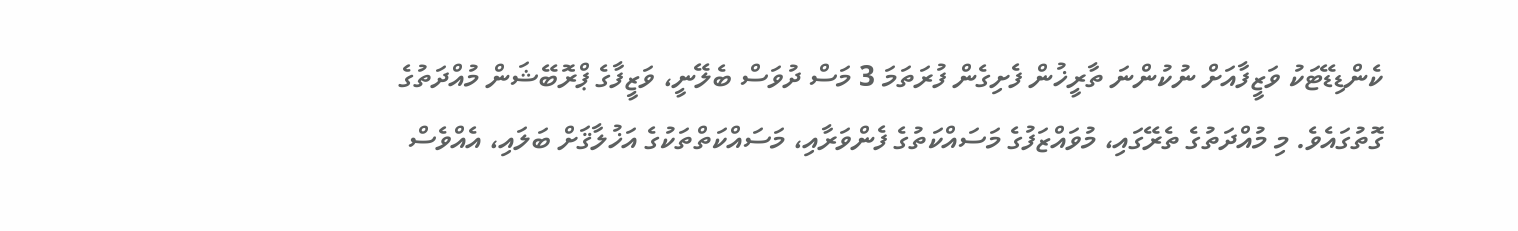ކެންޑިޑޭޓަކު ވަޒީފާއަށް ނުކުންނަ ތާރީޚުން ފެށިގެން ފުރަތަމަ 3 މަސް ދުވަސް ބެލޭނީ، ވަޒީފާގެ ޕްރޮބޭޝަން މުއްދަތުގެ ގޮތުގައެވެ. މި މުއްދަތުގެ ތެރޭގައި، މުވައްޒަފުގެ މަސައްކަތުގެ ފެންވަރާއި، މަސައްކަތްތަކުގެ އަޚުލާޤަށް ބަލައި، އެއްވެސް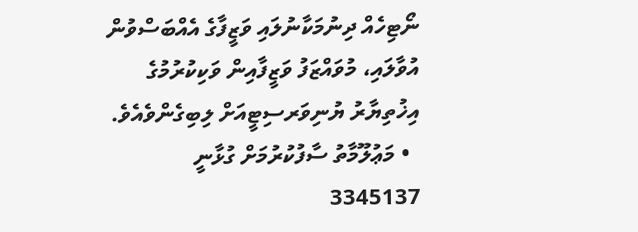ނޯޓިހެއް ދިނުމަކާނުލައި ވަޒީފާގެ އެއްބަސްވުން އުވާލައި، މުވައްޒަފު ވަޒީފާއިން ވަކިކުރުމުގެ އިޚުތިޔާރު ޔުނިވަރސިޓީއަށް ލިބިގެންވެއެވެ.
  • މަޢުލޫމާތު ސާފުކުރުމަށް ގުޅާނީ 3345137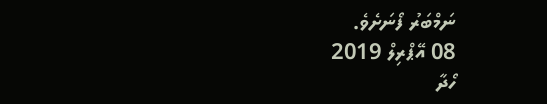ނަމްބަރު ފޯނަށެވެ.
08 އޭޕްރިލް 2019
ހޯދާ